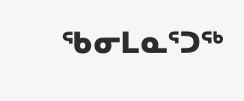ᖃᓂᒪᓇᕐᑐᖅ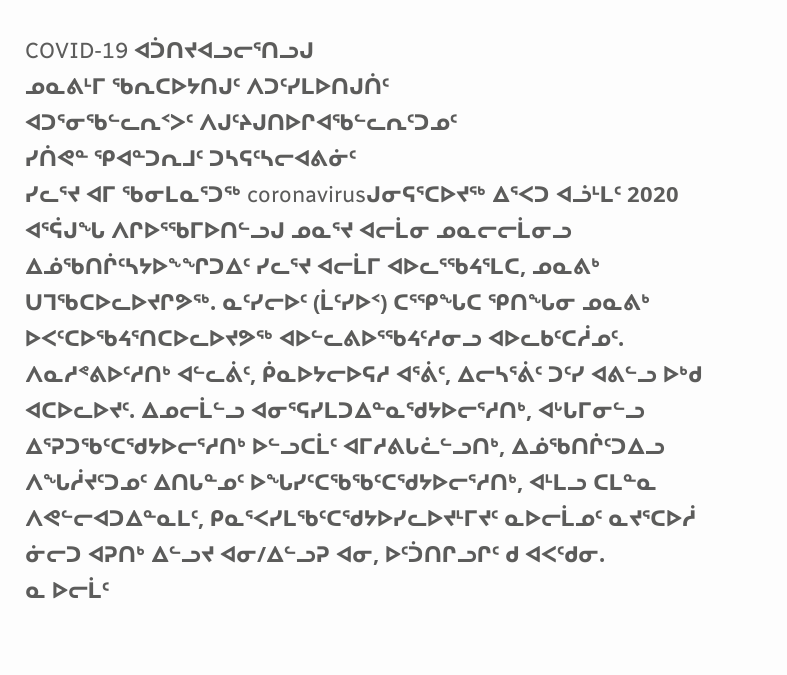COVID-19 ᐊᑑᑎᔪᐊᓗᓕᕐᑎᓗᒍ
ᓄᓇᕕᒻᒥ ᖃᕆᑕᐅᔭᑎᒍᑦ ᐱᑐᑦᓯᒪᐅᑎᒍᑏᑦ
ᐊᑐᕐᓂᖃᓪᓚᕆᑉᐳᑦ ᐱᒍᑦᔨᒍᑎᐅᒋᐊᖃᓪᓚᕆᑦᑐᓄᑦ
ᓯᑏᕙᓐ ᕿᐊᓐᑐᕆᒧᑦ ᑐᓴᕋᑦᓴᓕᐊᕕᓃᑦ
ᓯᓚᕐᔪ ᐊᒥ ᖃᓂᒪᓇᕐᑐᖅ coronavirusᒍᓂᕋᕐᑕᐅᔪᖅ ᐃᕐᐸᑐ ᐊᓘᒻᒪᑦ 2020 ᐊᕐᕌᒍᖓ ᐱᒋᐅᕐᖃᒥᐅᑎᓪᓗᒍ ᓄᓇᕐᔪ ᐊᓕᒫᓂ ᓄᓇᓕᓕᒫᓂᓗ ᐃᓅᖃᑎᒌᑦᓴᔭᐅᖕᖏᑐᐃᑦ ᓯᓚᕐᔪ ᐊᓕᒫᒥ ᐊᐅᓚᕐᖃᔦᕐᒪᑕ, ᓄᓇᕕᒃ ᑌᒣᖃᑕᐅᓚᐅᔪᒋᕗᖅ. ᓇᑦᓯᓕᐅᑦ (ᒫᑦᓯᐅᑉ) ᑕᕐᕿᖓᑕ ᕿᑎᖓᓂ ᓄᓇᕕᒃ ᐅᐸᑦᑕᐅᖃᔦᕐᑎᑕᐅᓚᐅᔪᕗᖅ ᐊᐅᓪᓚᕕᐅᕐᖃᔦᑦᓱᓂᓗ ᐊᐅᓚᑲᑦᑕᓲᓄᑦ.
ᐱᓇᓱᕝᕕᐅᑦᓱᑎᒃ ᐊᓪᓚᕖᑦ, ᑮᓇᐅᔭᓕᐅᕋᓱ ᐊᕐᕖᑦ, ᐃᓕᓴᕐᕖᑦ ᑐᑦᓯ ᐊᕕᓪᓗ ᐅᒃᑯ ᐊᑕᐅᓚᐅᔪᑦ. ᐃᓄᓕᒫᓪᓗ ᐊᓂᕐᕋᓯᒪᑐᐃᓐᓇᖁᔭᐅᓕᕐᓱᑎᒃ, ᐊᒡᒐᒥᓂᓪᓗ ᐃᕐᕈᑐᖃᑦᑕᖁᔭᐅᓕᕐᓱᑎᒃ ᐅᓪᓗᑕᒫᑦ ᐊᒥᓱᕕᒐᓛᓪᓗᑎᒃ, ᐃᓅᖃᑎᒌᑦᑐᐃᓗ ᐱᖓᓲᔪᑦᑐᓄᑦ ᐃᑎᒐᓐᓄᑦ ᐅᖓᓯᑦᑕᖃᖃᑦᑕᖁᔭᐅᓕᕐᓱᑎᒃ, ᐊᒻᒪᓗ ᑕᒪᓐᓇ ᐱᕙᓪᓕᐊᑐᐃᓐᓇᒪᑦ, ᑭᓇᕐᐸᓯᒪᖃᑦᑕᖁᔭᐅᓯᓚᐅᔪᒻᒥᔪᑦ ᓇᐅᓕᒫᓄᑦ ᓇᔪᕐᑕᐅᓲ ᓃᓕᑐ ᐊᕈᑎᒃ ᐃᓪᓗᔪ ᐊᓂ/ᐃᓪᓗᕈ ᐊᓂ, ᐅᑦᑑᑎᒋᓗᒋᑦ ᑯ ᐊᐸᑦᑯᓂ.
ᓇ ᐅᓕᒫᑦ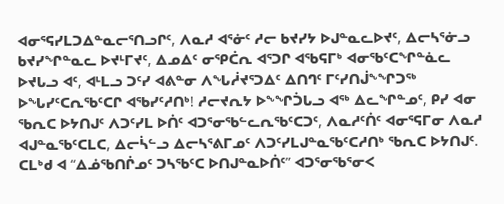ᐊᓂᕐᕋᓯᒪᑐᐃᓐᓇᓕᕐᑎᓗᒋᑦ, ᐱᓇᓱ ᐊᕐᓃᑦ ᓱᓕ ᑲᔪᓯᔭ ᐅᒍᓐᓇᓚᐅᔪᑦ, ᐃᓕᓴᕐᓃᓗ ᑲᔪᓯᖏᓐᓇᓚ ᐅᔪᒻᒥᔪᑦ, ᐃᓄᐃᑦ ᓂᕿᑖᕆ ᐊᕐᑐᒋ ᐊᖃᕋᒥᒃ ᐊᓂᖃᑦᑕᖏᓐᓈᓚ ᐅᔪᒐᓗ ᐊᑦ, ᐊᒻᒪᓗ ᑐᑦᓯ ᐊᕕᓐᓂ ᐱᖓᓲᔪᕐᑐᐃᑦ ᐃᑎᒉᑦ ᒥᑦᓯᑎᒎᖕᖏᑐᖅ ᐅᖓᓯᑦᑕᕆᖃᑦᑕᒋ ᐊᖃᓯᑦᓱᑎᒃ! ᓱᓕᔪᕆᔭ ᐅᖕᖏᑑᒐᓗ ᐊᖅ ᐃᓚᖏᓐᓄᑦ, ᑭᓯ ᐊᓂ ᖃᕆᑕ ᐅᔭᑎᒍᑦ ᐱᑐᑦᓯᒪ ᐅᑏᑦ ᐊᑐᕐᓂᖃᓪᓚᕆᖃᑦᑕᑐᑦ, ᐱᓇᓱᑦᑏᑦ ᐊᓂᕐᕋᒥᓂ ᐱᓇᓱ ᐊᒍᓐᓇᖃᑦᑕᒪᑕ, ᐃᓕᓵᓪᓗ ᐃᓕᓴᕐᕕᒥᓄᑦ ᐱᑐᑦᓯᒪᒍᓐᓇᖃᑦᑕᓱᑎᒃ ᖃᕆᑕ ᐅᔭᑎᒍᑦ. ᑕᒪᒃᑯ ᐊ “ᐃᓅᖃᑎᒌᓄᑦ ᑐᓴᖃᑦᑕ ᐅᑎᒍᓐᓇᐅᑏᑦ” ᐊᑐᕐᓂᖃᕐᓂᐸ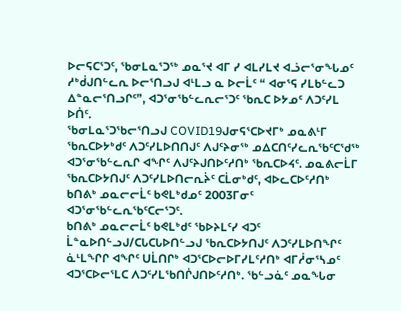ᐅᓕᕋᑕᕐᑐᑦ, ᖃᓂᒪᓇᕐᑐᖅ ᓄᓇᕐᔪ ᐊᒥ ᓯ ᐊᒪᓯᒪᔪ ᐊᓘᓕᕐᓂᖓᓄᑦ ᓱᒃᑰᒍᑎᓪᓚᕆ ᐅᓕᕐᑎᓗᒍ ᐊᒻᒪᓗ ᓇ ᐅᓕᒫᑦ “ ᐊᓂᕐᕋ ᓯᒪᑲᓪᓚᑐ ᐃᓐᓇᓕᕐᑎᓗᒋᑦ”, ᐊᑐᕐᓂᖃᓪᓚᕆᓕᕐᑐᑦ ᖃᕆᑕ ᐅᔭᓄᑦ ᐱᑐᑦᓯᒪ ᐅᑏᑦ.
ᖃᓂᒪᓇᕐᑐᖃᓕᕐᑎᓗᒍ COVID19ᒍᓂᕋᕐᑕᐅᔪᒥᒃ ᓄᓇᕕᒻᒥ ᖃᕆᑕᐅᔭᒃᑯᑦ ᐱᑐᑦᓯᒪᐅᑎᑎᒍᑦ ᐱᒍᑦᔨᓂᖅ ᓄᐃᑕᑎᑦᓯᓚᕆᖃᑦᑕᖁᖅ ᐊᑐᕐᓂᖃᓪᓚᕆᒋ ᐊᖏᑦ ᐱᒍᑦᔨᒍᑎᐅᑦᓱᑎᒃ ᖃᕆᑕᐅᔦᑦ. ᓄᓇᕕᓕᒫᒥ ᖃᕆᑕᐅᔭᑎᒍᑦ ᐱᑐᑦᓯᒪᐅᑎᓕᕆᔩᑦ ᑕᒫᓂᒃᑯᑦ, ᐊᐅᓚᑕᐅᑦᓱᑎᒃ ᑲᑎᕕᒃ ᓄᓇᓕᓕᒫᑦ ᑲᕙᒪᒃᑯᓄᑦ 2003ᒥᓂᑦ ᐊᑐᕐᓂᖃᓪᓚᕆᖃᑦᑕᓕᕐᑐᑦ.
ᑲᑎᕕᒃ ᓄᓇᓕᓕᒫᑦ ᑲᕙᒪᒃᑯᑦ ᖃᐅᔨᒪᑦᓯ ᐊᑐᑦ ᒫᓐᓇᐅᑎᓪᓗᒍ/ᑕᒐᑕᒐᐅᑎᓪᓗᒍ ᖃᕆᑕᐅᔭᑎᒍᑦ ᐱᑐᑦᓯᒪᐅᑎᖏᑦ ᓈᒻᒪᖏᒋ ᐊᖏᑦ ᑌᒫᑎᒋᒃ ᐊᑐᕐᑕᐅᓕᐅᒥᓯᒪᑦᓱᑎᒃ ᐊᒥᓲᓂᕐᓴᓄᑦ ᐊᑐᕐᑕᐅᓕᕐᒪᑕ ᐱᑐᑦᓯᒪᖃᑎᒌᒍᑎᐅᑦᓱᑎᒃ. ᖃᓪᓗᓈᑦ ᓄᓇᖓᓂ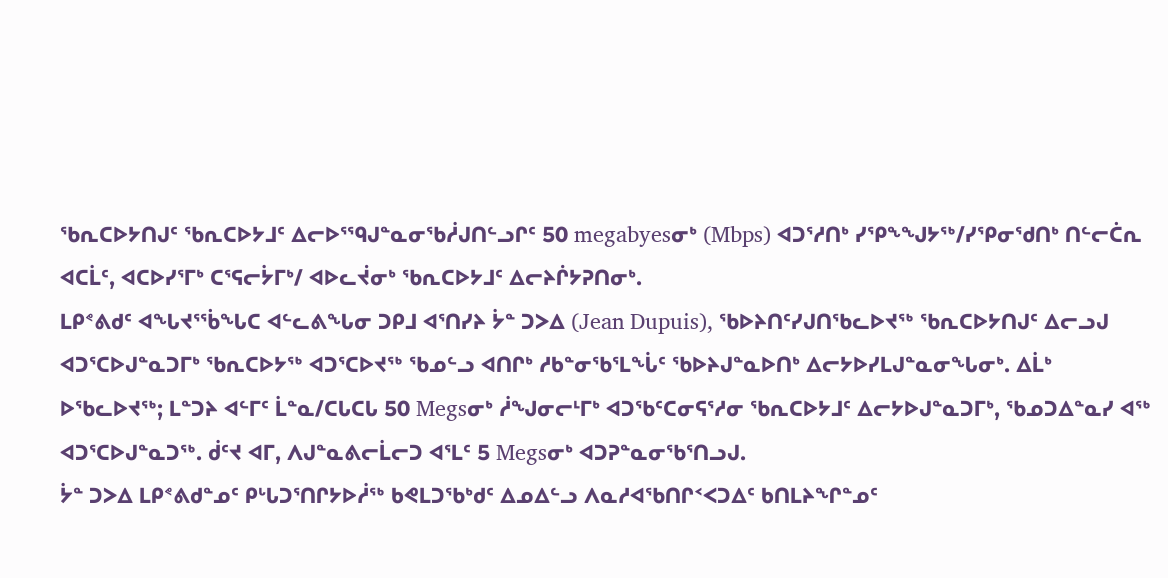ᖃᕆᑕᐅᔭᑎᒍᑦ ᖃᕆᑕᐅᔭᒧᑦ ᐃᓕᐅᕐᙯᒍᓐᓇᓂᖃᓲᒍᑎᓪᓗᒋᑦ 50 megabyesᓂᒃ (Mbps) ᐊᑐᕐᓱᑎᒃ ᓯᕿᖕᖑᔭᖅ/ᓯᕿᓂᖁᑎᒃ ᑎᓪᓕᑖᕆ ᐊᑕᒫᑦ, ᐊᑕᐅᓯᕐᒥᒃ ᑕᕐᕋᓕᔮᒥᒃ/ ᐊᐅᓚᔫᓂᒃ ᖃᕆᑕᐅᔭᒧᑦ ᐃᓕᔨᒌᔭᕈᑎᓂᒃ.
ᒪᑭᕝᕕᑯᑦ ᐊᖓᔪᕐᖄᖓᑕ ᐊᓪᓚᕕᖓᓂ ᑐᑭᒧ ᐊᕐᑎᓯᔨ ᔮᓐ ᑐᐳᐃ (Jean Dupuis), ᖃᐅᔨᑎᑦᓯᒍᑎᖃᓚᐅᔪᖅ ᖃᕆᑕᐅᔭᑎᒍᑦ ᐃᓕᓗᒍ ᐊᑐᕐᑕᐅᒍᓐᓇᑐᒥᒃ ᖃᕆᑕᐅᔭᖅ ᐊᑐᕐᑕᐅᔪᖅ ᖃᓄᓪᓗ ᐊᑎᒋᒃ ᓱᑲᓐᓂᖃᕐᒪᖔᑦ ᖃᐅᔨᒍᓐᓇᐅᑎᒃ ᐃᓕᔭᐅᓯᒪᒍᓐᓇᓂᖓᓂᒃ. ᐃᒫᒃ ᐅᖃᓚᐅᔪᖅ; ᒪᓐᑐᔨ ᐊᓪᒥᑦ ᒫᓐᓇ/ᑕᒐᑕᒐ 50 Megsᓂᒃ ᓲᖑᓂᓕᒻᒥᒃ ᐊᑐᖃᑦᑕᓂᕋᕐᓱᓂ ᖃᕆᑕᐅᔭᒧᑦ ᐃᓕᔭᐅᒍᓐᓇᑐᒥᒃ, ᖃᓄᑐᐃᓐᓇᓯ ᐊᖅ ᐊᑐᕐᑕᐅᒍᓐᓇᑐᖅ. ᑰᑦᔪ ᐊᒥ, ᐱᒍᓐᓇᕕᓕᒫᓕᑐ ᐊᕐᒪᑦ 5 Megsᓂᒃ ᐊᑐᕈᓐᓇᓂᖃᕐᑎᓗᒍ.
ᔮᓐ ᑐᐳᐃ ᒪᑭᕝᕕᑯᓐᓄᑦ ᑭᒡᒐᑐᕐᑎᒋᔭᐅᓲᖅ ᑲᕙᒪᑐᖃᒃᑯᑦ ᐃᓄᐃᓪᓗ ᐱᓇᓱᐊᖃᑎᒋᑉᐸᑐᐃᑦ ᑲᑎᒪᔨᖏᓐᓄᑦ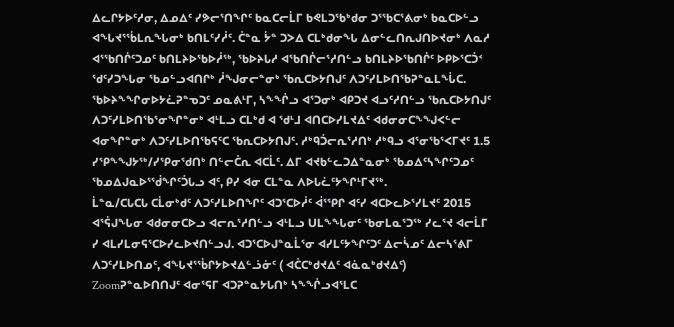ᐃᓚᒋᔭᐅᑦᓱᓂ, ᐃᓄᐃᑦ ᓯᕗᓕᕐᑎᖏᑦ ᑲᓇᑕᓕᒫᒥ ᑲᕙᒪᑐᖃᒃᑯᓂ ᑐᕐᖃᑕᕐᕕᓂᒃ ᑲᓇᑕᐅᓪᓗ ᐊᖓᔪᕐᖄᒪᕆᖓᓂᒃ ᑲᑎᒪᑦᓯᓲᑦ. ᑖᓐᓇ ᔮᓐ ᑐᐳᐃ ᑕᒪᒃᑯᓂᖓ ᐃᓂᓪᓚᑎᕆᒍᑎᐅᔪᓂᒃ ᐱᓇᓱ ᐊᕐᖃᑎᒌᑦᑐᓄᑦ ᑲᑎᒪᔨᐅᖃᐅᓲᖅ, ᖃᐅᔨᒐᓱ ᐊᖃᑎᒌᓕᕐᓱᑎᓪᓗ ᑲᑎᒪᔨᐅᖃᑎᒌᑦ ᐅᑭᐅᕐᑕᑑᑉ ᖁᑦᓯᑐᖓᓂ ᖃᓄᓪᓗᐊᑎᒋᒃ ᓲᖑᓂᓕᓐᓂᒃ ᖃᕆᑕᐅᔭᑎᒍᑦ ᐱᑐᑦᓯᒪᐅᑎᖃᕈᓐᓇᒪᖔᑕ.
ᖃᐅᔨᖕᖏᓂᐅᔭᓛᕈᓐᓀᑐᑦ ᓄᓇᕕᒻᒥ, ᓴᖕᖐᓗ ᐊᕐᑐᓂᒃ ᐊᑭᑐᔪ ᐊᓗᑦᓱᑎᓪᓗ ᖃᕆᑕᐅᔭᑎᒍᑦ ᐱᑐᑦᓯᒪᐅᑎᖃᕐᓂᖏᓐᓂᒃ ᐊᒻᒪᓗ ᑕᒪᒃᑯ ᐊ ᖁᒻᒧ ᐊᑎᑕᐅᓯᒪᔪᐃᑦ ᐊᑯᓂᓂᑕᖕᖑᐸᓪᓕ ᐊᓂᖏᓐᓂᒃ ᐱᑐᑦᓯᒪᐅᑎᖃᕋᑦᑕ ᖃᕆᑕᐅᔭᑎᒍᑦ. ᓱᒃᑫᑑᓕᕆᕐᓱᑎᒃ ᓱᒃᑫᓗ ᐊᕐᓂᖃᕐᐸᒥᔪᑦ 1.5 ᓯᕿᖕᖑᔭᖅ/ᓯᕿᓂᖁᑎᒃ ᑎᓪᓕᑖᕆ ᐊᑕᒫᑦ. ᐃᒥ ᐊᔪᑲᓪᓚᑐᐃᓐᓇᓂᒃ ᖃᓄᐃᑦᓴᖏᑦᑐᓄᑦ ᖃᓄᐃᒍᓇᐅᕐᖂᖏᑦᑑᒐᓗ ᐊᑦ, ᑭᓯ ᐊᓂ ᑕᒪᓐᓇ ᐱᐅᒐᓛᑦᔭᖏᒻᒥᔪᖅ.
ᒫᓐᓇ/ᑕᒐᑕᒐ ᑕᒫᓂᒃᑯᑦ ᐱᑐᑦᓯᒪᐅᑎᖏᑦ ᐊᑐᕐᑕᐅᓲᑦ ᐋᕐᕿᒋ ᐊᑦᓯ ᐊᑕᐅᓚᐅᕐᓯᒪᔪᑦ 2015 ᐊᕐᕌᒍᖓᓂ ᐊᑯᓂᓂᑕᐅᓗ ᐊᓕᕆᕐᓱᑎᓪᓗ ᐊᒻᒪᓗ ᑌᒪᖕᖓᓂᑦ ᖃᓂᒪᓇᕐᑐᖅ ᓯᓚᕐᔪ ᐊᓕᒫᒥ ᓯ ᐊᒪᓯᒪᓂᕋᕐᑕᐅᓯᓚᐅᔪᑎᓪᓗᒍ. ᐊᑐᕐᑕᐅᒍᓐᓇᒫᕐᓂ ᐊᓯᒪᑦᔭᖏᑦᑐᑦ ᐃᓕᓵᓄᑦ ᐃᓕᓴᕐᕕᒥ ᐱᑐᑦᓯᒪᐅᑎᓄᑦ, ᐊᖓᔪᕐᖄᒋᔭᐅᔪᐃᓪᓘᓃᑦ ( ᐊᑖᑕᒃᑯᔪᐃᑦ ᐊᓈᓇᒃᑯᔪᐃᑦ) Zoomᕈᓐᓇᐅᑎᑎᒍᑦ ᐊᓂᕐᕋᒥ ᐊᑐᕈᓐᓇᔭᒐᑎᒃ ᓴᖕᖐᓗᐊᕐᒪᑕ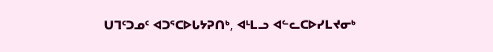ᑌᒣᑦᑐᓄᑦ ᐊᑐᕐᑕᐅᒐᔭᕈᑎᒃ, ᐊᒻᒪᓗ ᐊᓪᓚᑕᐅᓯᒪᔪᓂᒃ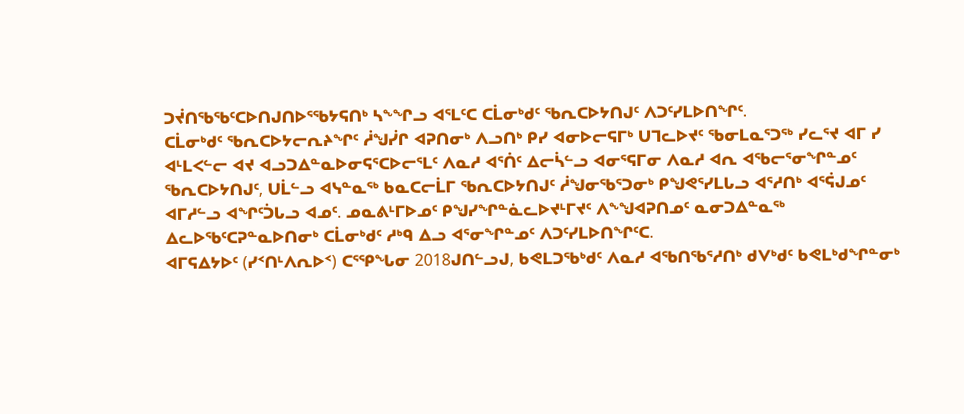ᑐᔫᑎᖃᖃᑦᑕᐅᑎᒍᑎᐅᕐᖃᔭᕋᑎᒃ ᓴᖕᖏᓗ ᐊᕐᒪᑦᑕ ᑕᒫᓂᒃᑯᑦ ᖃᕆᑕᐅᔭᑎᒍᑦ ᐱᑐᑦᓯᒪᐅᑎᖏᑦ.
ᑕᒫᓂᒃᑯᑦ ᖃᕆᑕᐅᔭᓕᕆᔨᖏᑦ ᓲᖑᓰᒋ ᐊᕈᑎᓂᒃ ᐱᓗᑎᒃ ᑭᓯ ᐊᓂᐅᓕᕋᒥᒃ ᑌᒣᓚᐅᔪᑦ ᖃᓂᒪᓇᕐᑐᖅ ᓯᓚᕐᔪ ᐊᒥ ᓯ ᐊᒻᒪᐸᓪᓕ ᐊᔪ ᐊᓗᑐᐃᓐᓇᐅᓂᕋᕐᑕᐅᓕᕐᒪᑦ ᐱᓇᓱ ᐊᕐᑏᑦ ᐃᓕᓵᓪᓗ ᐊᓂᕐᕋᒥᓂ ᐱᓇᓱ ᐊᕆ ᐊᖃᓕᕐᓂᖏᓐᓄᑦ ᖃᕆᑕᐅᔭᑎᒍᑦ, ᑌᒫᓪᓗ ᐊᓭᓐᓇᖅ ᑲᓇᑕᓕᒫᒥ ᖃᕆᑕᐅᔭᑎᒍᑦ ᓲᖑᓂᖃᕐᑐᓂᒃ ᑭᖑᕙᕐᓯᒪᒐᓗ ᐊᕐᓱᑎᒃ ᐊᕐᕌᒍᓄᑦ ᐊᒥᓱᓪᓗ ᐊᖏᑦᑑᒐᓗ ᐊᓄᑦ. ᓄᓇᕕᒻᒥᐅᓄᑦ ᑭᖑᓯᖏᓐᓈᓚᐅᔪᒻᒥᔪᑦ ᐱᖕᖑᐊᕈᑎᓄᑦ ᓇᓂᑐᐃᓐᓇᖅ ᐃᓚᐅᖃᑦᑕᕈᓐᓇᐅᑎᓂᒃ ᑕᒫᓂᒃᑯᑦ ᓱᒃᑫ ᐃᓗ ᐊᕐᓂᖏᓐᓄᑦ ᐱᑐᑦᓯᒪᐅᑎᖏᑦᑕ.
ᐊᒥᕋᐃᔭᐅᑦ (ᓯᑉᑎᒻᐱᕆᐅᑉ) ᑕᕐᕿᖓᓂ 2018ᒍᑎᓪᓗᒍ, ᑲᕙᒪᑐᖃᒃᑯᑦ ᐱᓇᓱ ᐊᖃᑎᖃᕐᓱᑎᒃ ᑯᐯᒃᑯᑦ ᑲᕙᒪᒃᑯᖏᓐᓂᒃ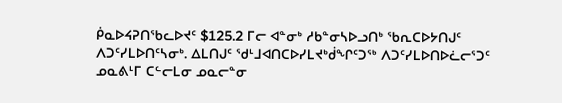ᑮᓇᐅᔦᕈᑎᖃᓚᐅᔪᑦ $125.2 ᒥᓕ ᐊᓐᓂᒃ ᓱᑲᓐᓂᓴᐅᓗᑎᒃ ᖃᕆᑕᐅᔭᑎᒍᑦ ᐱᑐᑦᓯᒪᐅᑎᑦᓴᓂᒃ. ᐃᒪᑎᒍᑦ ᖁᒻᒧᐊᑎᑕᐅᓯᒪᔪᒃᑰᖏᑦᑐᖅ ᐱᑐᑦᓯᒪᐅᑎᐅᓛᓕᕐᑐᑦ ᓄᓇᕕᒻᒥ ᑕᓪᓕᒪᓂ ᓄᓇᓕᓐᓂ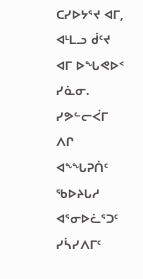ᑕᓯᐅᔭᕐᔪ ᐊᒥ, ᐊᒻᒪᓗ ᑰᑦᔪ ᐊᒥ ᐅᖓᕙᐅᑉ ᓯᓈᓂ. ᓯᕗᓪᓕᐹᒥ ᐱᒋ ᐊᖕᖓᕈᑏᑦ ᖃᐅᔨᒐᓱ ᐊᕐᓂᐅᓛᕐᑐᑦ ᓯᓵᓯᐱᒥᑦ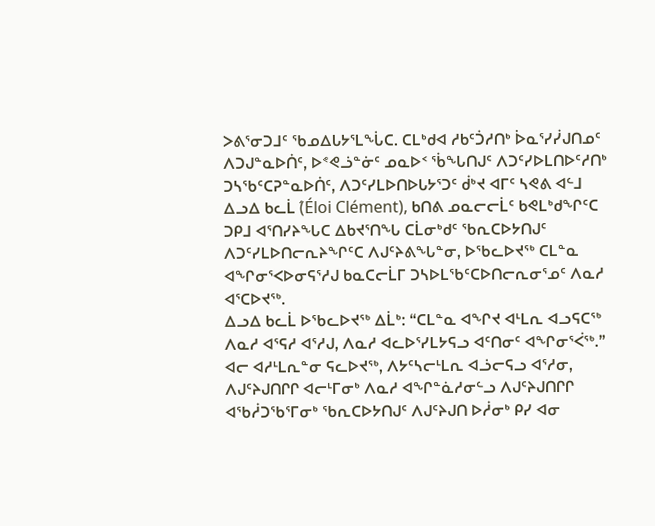ᐳᕕᕐᓂᑐᒧᑦ ᖃᓄᐃᒐᔭᕐᒪᖔᑕ. ᑕᒪᒃᑯᐊ ᓱᑲᑦᑑᓱᑎᒃ ᐆᓇᕐᓯᓰᒍᑎᓄᑦ ᐱᑐᒍᓐᓇᐅᑏᑦ, ᐅᕝᕙᓘᓐᓃᑦ ᓄᓇᐅᑉ ᖄᖓᑎᒍᑦ ᐱᑐᑦᓯᐅᒪᑎᐅᑦᓱᑎᒃ ᑐᓴᖃᑦᑕᕈᓐᓇᐅᑏᑦ, ᐱᑐᑦᓯᒪᐅᑎᐅᒐᔭᕐᑐᑦ ᑰᒃᔪ ᐊᒥᑦ ᓴᕙᕕ ᐊᓪᒧ
ᐃᓗᐃ ᑲᓚᒫ (́Éloi Clément), ᑲᑎᕕ ᓄᓇᓕᓕᒫᑦ ᑲᕙᒪᒃᑯᖏᑦᑕ ᑐᑭᒧ ᐊᕐᑎᓯᔨᖓᑕ ᐃᑲᔪᕐᑎᖓ ᑕᒫᓂᒃᑯᑦ ᖃᕆᑕᐅᔭᑎᒍᑦ ᐱᑐᑦᓯᒪᐅᑎᓕᕆᔨᖏᑦᑕ ᐱᒍᑦᔨᕕᖓᓐᓂ, ᐅᖃᓚᐅᔪᖅ ᑕᒪᓐᓇ ᐊᖏᓂᕐᐸᐅᓂᕋᕐᓱᒍ ᑲᓇᑕᓕᒫᒥ ᑐᓴᐅᒪᖃᑦᑕᐅᑎᓕᕆᓂᕐᓄᑦ ᐱᓇᓱ ᐊᕐᑕᐅᔪᖅ.
ᐃᓗᐃ ᑲᓚᒫ ᐅᖃᓚᐅᔪᖅ ᐃᒫᒃ: “ᑕᒪᓐᓇ ᐊᖏᔪ ᐊᒻᒪᕆ ᐊᓗᕋᑕᖅ ᐱᓇᓱ ᐊᕐᕋᓱ ᐊᕐᓱᒍ, ᐱᓇᓱ ᐊᓚᐅᕐᓯᒪᔭᕋᓗ ᐊᑦᑎᓂᑦ ᐊᖏᓂᕐᐹᖅ.” ᐊᓕ ᐊᓱᒻᒪᕆᓐᓂ ᕋᓚᐅᔪᖅ, ᐱᔭᑦᓴᓕᒻᒪᕆ ᐊᓘᓕᕋᓗ ᐊᕐᓱᓂ, ᐱᒍᑦᔨᒍᑎᒋᒋ ᐊᓕᒻᒥᓂᒃ ᐱᓇᓱ ᐊᖏᓐᓈᓱᓂᓪᓗ ᐱᒍᑦᔨᒍᑎᒋᒋ ᐊᖃᓲᑐᖃᕐᒥᓂᒃ ᖃᕆᑕᐅᔭᑎᒍᑦ ᐱᒍᑦᔨᒍᑎ ᐅᓲᓂᒃ ᑭᓯ ᐊᓂ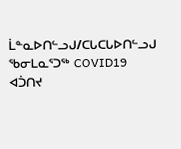ᒫᓐᓇᐅᑎᓪᓗᒍ/ᑕᒐᑕᒐᐅᑎᓪᓗᒍ ᖃᓂᒪᓇᕐᑐᖅ COVID19 ᐊᑑᑎᔪ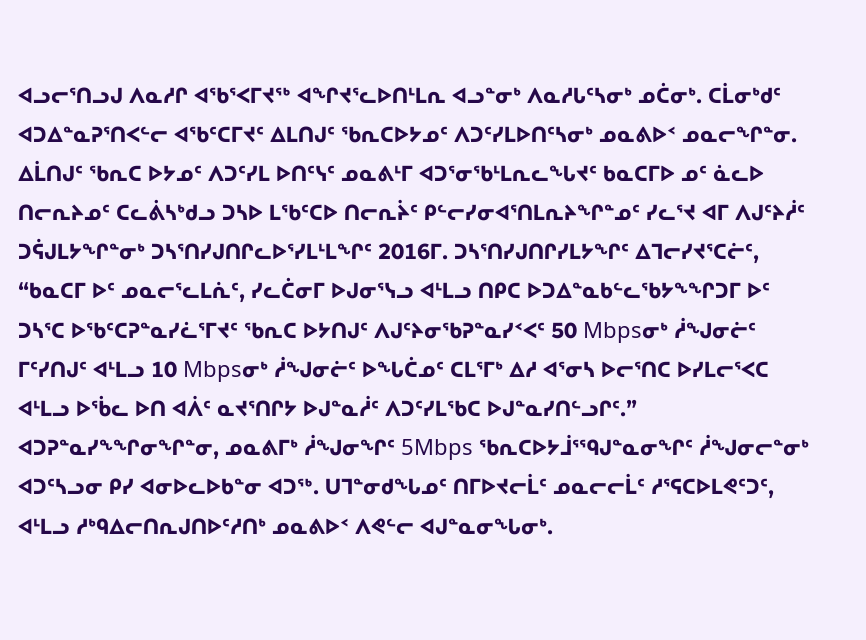ᐊᓗᓕᕐᑎᓗᒍ ᐱᓇᓱᒋ ᐊᖃᕐᐸᒥᔪᖅ ᐊᖏᔪᕐᓚᐅᑎᒻᒪᕆ ᐊᓗᓐᓂᒃ ᐱᓇᓱᒐᑦᓴᓂᒃ ᓄᑖᓂᒃ. ᑕᒫᓂᒃᑯᑦ ᐊᑐᐃᓐᓇᕈᕐᑎᐸᓪᓕ ᐊᖃᑦᑕᒥᔪᑦ ᐃᒪᑎᒍᑦ ᖃᕆᑕᐅᔭᓄᑦ ᐱᑐᑦᓯᒪᐅᑎᑦᓴᓂᒃ ᓄᓇᕕᐅᑉ ᓄᓇᓕᖏᓐᓂ.
ᐃᒫᑎᒍᑦ ᖃᕆᑕ ᐅᔭᓄᑦ ᐱᑐᑦᓯᒪ ᐅᑎᑦᓭᑦ ᓄᓇᕕᒻᒥ ᐊᑐᕐᓂᖃᒻᒪᕆᓚᖓᔪᑦ ᑲᓇᑕᒥᐅ ᓄᑦ ᓈᓚᐅ ᑎᓕᕆᔨᓄᑦ ᑕᓚᕖᓴᒃᑯᓗ ᑐᓴᐅ ᒪᖃᑦᑕᐅ ᑎᓕᕆᔩᑦ ᑭᓪᓕᓯᓂᐊᕐᑎᒪᕆᔨᖏᓐᓄᑦ ᓯᓚᕐᔪ ᐊᒥ ᐱᒍᑦᔨᓲᑦ ᑐᕌᒍᒪᔭᖏᓐᓂᒃ ᑐᓴᕐᑎᓯᒍᑎᒋᓚᐅᕐᓯᒪᒻᒪᖏᑦ 2016ᒥ. ᑐᓴᕐᑎᓯᒍᑎᒋᓯᒪᔭᖏᑦ ᐃᒣᓕᓯᔪᕐᑕᓖᑦ, “ᑲᓇᑕᒥ ᐅᑦ ᓄᓇᓕᕐᓚᒪᕇᑦ, ᓯᓚᑖᓂᒥ ᐅᒍᓂᕐᓭᓗ ᐊᒻᒪᓗ ᑎᑭᑕ ᐅᑐᐃᓐᓇᑲᓪᓚᖃᔭᖕᖏᑐᒥ ᐅᑦ ᑐᓴᕐᑕ ᐅᖃᑦᑕᕈᓐᓇᓯᓛᕐᒥᔪᑦ ᖃᕆᑕ ᐅᔭᑎᒍᑦ ᐱᒍᑦᔨᓂᖃᕈᓐᓇᓯᑉᐸᑦ 50 Mbpsᓂᒃ ᓲᖑᓂᓖᑦ ᒥᑦᓯᑎᒍᑦ ᐊᒻᒪᓗ 10 Mbpsᓂᒃ ᓲᖑᓂᓖᑦ ᐅᖓᑖᓄᑦ ᑕᒪᕐᒥᒃ ᐃᓱ ᐊᕐᓂᓴ ᐅᓕᕐᑎᑕ ᐅᓯᒪᓕᕐᐸᑕ ᐊᒻᒪᓗ ᐅᖄᓚ ᐅᑎ ᐊᐲᑦ ᓇᔪᕐᑎᒋᔭ ᐅᒍᓐᓇᓲᑦ ᐱᑐᑦᓯᒪᖃᑕ ᐅᒍᓐᓇᓯᑎᓪᓗᒋᑦ.”
ᐊᑐᕈᓐᓇᓯᖕᖏᓂᖏᓐᓂ, ᓄᓇᕕᒥᒃ ᓲᖑᓂᖏᑦ 5Mbps ᖃᕆᑕᐅᔭᒨᕐᙯᒍᓐᓇᓂᖏᑦ ᓲᖑᓂᓕᓐᓂᒃ ᐊᑐᑦᓴᓗᓂ ᑭᓯ ᐊᓂᐅᓚᐅᑲᓐᓂ ᐊᑐᖅ. ᑌᒣᓐᓂᑯᖓᓄᑦ ᑎᒥᐅᔪᓕᒫᑦ ᓄᓇᓕᓕᒫᑦ ᓱᕐᕋᑕᐅᒪᕙᑦᑐᑦ, ᐊᒻᒪᓗ ᓱᒃᑫᐃᓕᑎᕆᒍᑎᐅᑦᓱᑎᒃ ᓄᓇᕕᐅᑉ ᐱᕙᓪᓕ ᐊᒍᓐᓇᓂᖓᓂᒃ.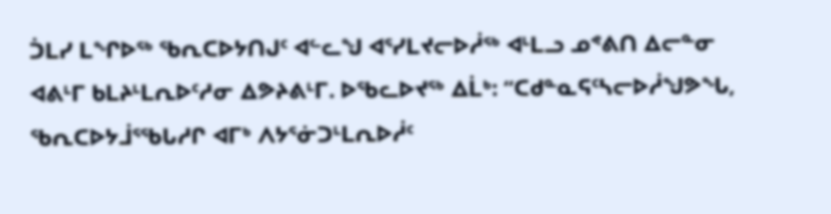ᑑᒪᓯ ᒪᖏᐅᖅ ᖃᕆᑕᐅᔭᑎᒍᑦ ᐊᓪᓚᖑ ᐊᕐᓯᒪᔪᓕᐅᓲᖅ ᐊᒻᒪᓗ ᓄᕝᕕᑎ ᐃᓕᓐᓂ ᐊᕕᒻᒥ ᑲᒪᔨᒻᒪᕆᐅᑦᓱᓂ ᐃᕗᔨᕕᒻᒥ. ᐅᖃᓚᐅᔪᖅ ᐃᒫᒃ: “ᑕᑯᓐᓇᕋᑦᓴᓕᐅᓲᖑᕗᖓ, ᖃᕆᑕᐅᔭᒨᕐᖃᒐᓱᒋ ᐊᒥᒃ ᐱᔭᕐᓃᑐᒻᒪᕆᐅᓲᑦ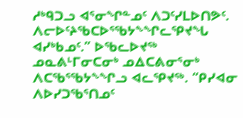ᓱᒃᑫᑐᓗ ᐊᕐᓂᖏᓐᓄᑦ ᐱᑐᑦᓯᒪᐅᑎᕗᑦ. ᐱᓕᐅᑦᔨᖃᑕᐅᕐᖃᔭᖕᖏᓚᕿᔪᖓ ᐊᓯᒃᑲᓄᑦ.” ᐅᖃᓚᐅᔪᖅ ᓄᓇᕕᒻᒥᓂᑕᓂᒃ ᓄᐃᑕᕕᓂᕐᓂᒃ ᐱᑕᖃᕐᖃᔭᖕᖏᓗ ᐊᓚᕿᔪᖅ. “ᑭᓯᐊᓂ ᐱᐅᓯᑐᖃᕐᑎᓄᑦ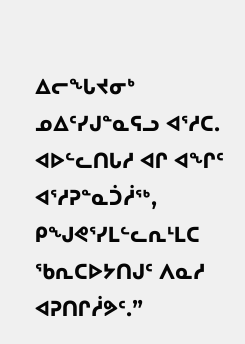ᐃᓕᖓᔪᓂᒃ ᓄᐃᑦᓯᒍᓐᓇᕋᓗ ᐊᕐᓱᑕ. ᐊᐅᓪᓚᑎᒐᓱ ᐊᒋ ᐊᖏᑦ ᐊᕐᓱᕈᓐᓇᑑᓲᖅ, ᑭᖑᕙᕐᓯᒪᓪᓚᕆᒻᒪᑕ ᖃᕆᑕᐅᔭᑎᒍᑦ ᐱᓇᓱ ᐊᕈᑎᒋᓲᕗᑦ.”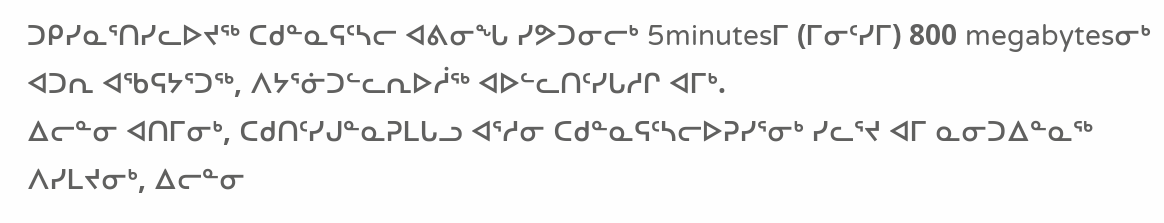ᑐᑭᓯᓇᕐᑎᓯᓚᐅᔪᖅ ᑕᑯᓐᓇᕋᑦᓴᓕ ᐊᕕᓂᖓ ᓯᕗᑐᓂᓕᒃ 5minutesᒥ (ᒥᓂᑦᓯᒥ) 800 megabytesᓂᒃ ᐊᑐᕆ ᐊᖃᕋᔭᕐᑐᖅ, ᐱᔭᕐᓃᑐᓪᓚᕆᐅᓲᖅ ᐊᐅᓪᓚᑎᑦᓯᒐᓱᒋ ᐊᒥᒃ.
ᐃᓕᓐᓂ ᐊᑎᒥᓂᒃ, ᑕᑯᑎᑦᓯᒍᓐᓇᕈᒪᒐᓗ ᐊᕐᓱᓂ ᑕᑯᓐᓇᕋᑦᓴᓕᐅᕈᓯᕐᓂᒃ ᓯᓚᕐᔪ ᐊᒥ ᓇᓂᑐᐃᓐᓇᖅ ᐱᓯᒪᔪᓂᒃ, ᐃᓕᓐᓂ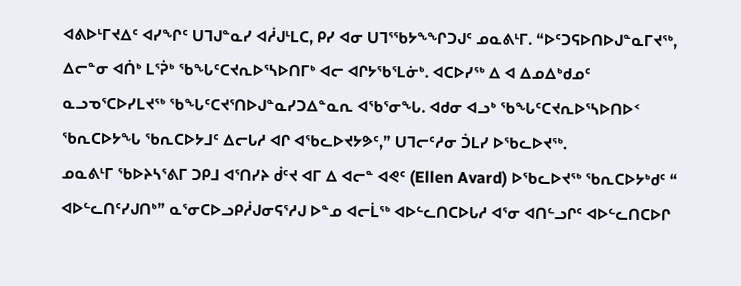ᐊᕕᐅᒻᒥᔪᐃᑦ ᐊᓯᖏᑦ ᑌᒣᒍᓐᓇᓯ ᐊᓲᒍᒻᒪᑕ, ᑭᓯ ᐊᓂ ᑌᒣᕐᖃᔭᖕᖏᑐᒍᑦ ᓄᓇᕕᒻᒥ. “ᐅᑦᑐᕋᐅᑎᐅᒍᓐᓇᒥᔪᖅ, ᐃᓕᓐᓂ ᐊᑏᒃ ᒪᕐᕉᒃ ᖃᖓᑦᑕᔪᕆᐅᕐᓴᐅᑎᒥᒃ ᐊᓕ ᐊᒋᔭᖃᕐᒪᓃᒃ. ᐊᑕᐅᓯᖅ ᐃ ᐊ ᐃᓄᐃᒃᑯᓄᑦ ᓇᓗᓀᕐᑕᐅᓯᒪᔪᖅ ᖃᖓᑦᑕᔪᕐᑎᐅᒍᓐᓇᓯᑐᐃᓐᓇᕆ ᐊᖃᕐᓂᖓ. ᐊᑯᓂ ᐊᓗᒃ ᖃᖓᑦᑕᔪᕆᐅᕐᓴᐅᑎᐅᑉ ᖃᕆᑕᐅᔭᖓ ᖃᕆᑕᐅᔭᒧᑦ ᐃᓕᒐᓱ ᐊᒋ ᐊᖃᓚᐅᔪᔭᕗᑦ,” ᑌᒣᓕᑦᓱᓂ ᑑᒪᓯ ᐅᖃᓚᐅᔪᖅ.
ᓄᓇᕕᒻᒥ ᖃᐅᔨᓴᕐᕕᒥ ᑐᑭᒧ ᐊᕐᑎᓯᔨ ᑰᑦᔪ ᐊᒥ ᐃ ᐊᓕᓐ ᐊᕙᑦ (Ellen Avard) ᐅᖃᓚᐅᔪᖅ ᖃᕆᑕᐅᔭᒃᑯᑦ “ ᐊᐅᓪᓚᑎᑦᓯᒍᑎᒃ” ᓇᕐᓂᑕᐅᓗᑭᓲᒍᓂᕋᕐᓱᒍ ᐅᓐᓄ ᐊᓕᒫᖅ ᐊᐅᓪᓚᑎᑕᐅᒐᓱ ᐊᕐᓂ ᐊᑎᓪᓗᒋᑦ ᐊᐅᓪᓚᑎᑕᐅᒋ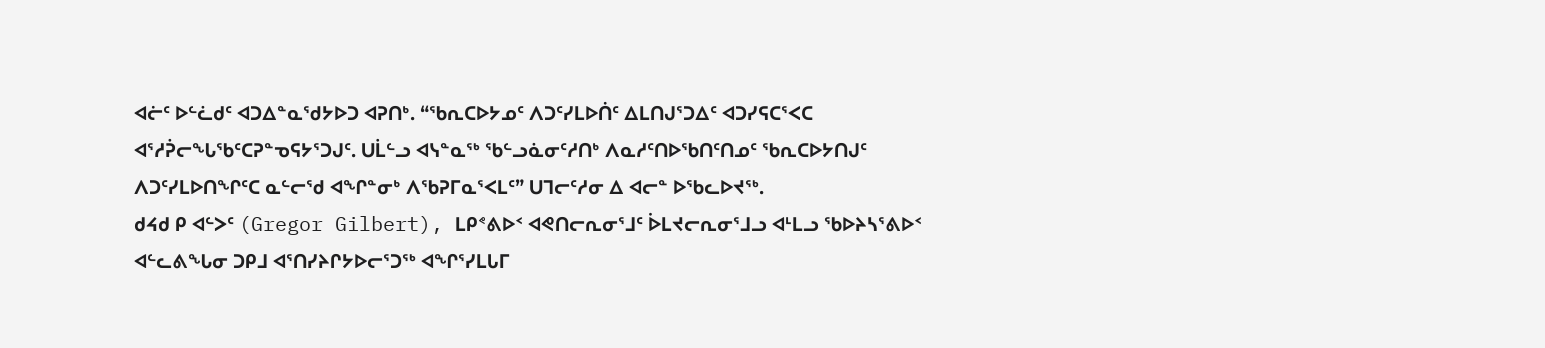ᐊᓖᑦ ᐅᓪᓛᑯᑦ ᐊᑐᐃᓐᓇᖁᔭᐅᑐ ᐊᕈᑎᒃ. “ᖃᕆᑕᐅᔭᓄᑦ ᐱᑐᑦᓯᒪᐅᑏᑦ ᐃᒪᑎᒍᕐᑐᐃᑦ ᐊᑐᓯᕋᑕᕐᐸᑕ ᐊᕐᓱᕉᓕᖓᖃᑦᑕᕈᓐᓀᕋᔭᕐᑐᒍᑦ. ᑌᒫᓪᓗ ᐊᓭᓐᓇᖅ ᖃᓪᓗᓈᓂᑦᓱᑎᒃ ᐱᓇᓱᑦᑎᐅᖃᑎᑦᑎᓄᑦ ᖃᕆᑕᐅᔭᑎᒍᑦ ᐱᑐᑦᓯᒪᐅᑎᖏᑦᑕ ᓇᓪᓕᖁ ᐊᖏᓐᓂᒃ ᐱᖃᕈᒥᓇᕐᐸᒪᑦ” ᑌᒣᓕᑦᓱᓂ ᐃ ᐊᓕᓐ ᐅᖃᓚᐅᔪᖅ.
ᑯᔦᑯ ᑭ ᐊᓪᐳᑦ (Gregor Gilbert), ᒪᑭᕝᕕᐅᑉ ᐊᕙᑎᓕᕆᓂᕐᒧᑦ ᐆᒪᔪᓕᕆᓂᕐᒧᓗ ᐊᒻᒪᓗ ᖃᐅᔨᓴᕐᕕᐅᑉ ᐊᓪᓚᕕᖓᓂ ᑐᑭᒧ ᐊᕐᑎᓯᔨᒋᔭᐅᓕᕐᑐᖅ ᐊᖏᕐᓯᒪᒐᒥ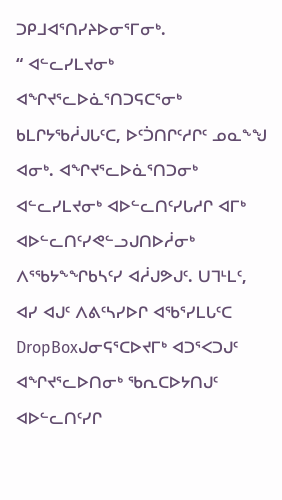ᑐᑭᒧᐊᕐᑎᓯᔨᐅᓂᕐᒥᓂᒃ.
“ ᐊᓪᓚᓯᒪᔪᓂᒃ ᐊᖏᔪᕐᓚᐅᓈᕐᑎᑐᕋᑕᕐᓂᒃ ᑲᒪᒋᔭᖃᓲᒍᒐᑦᑕ, ᐅᑦᑑᑎᒋᑦᓱᒋᑦ ᓄᓇᖕᖑ ᐊᓂᒃ. ᐊᖏᔪᕐᓚᐅᓈᕐᑎᑐᓂᒃ ᐊᓪᓚᓯᒪᔪᓂᒃ ᐊᐅᓪᓚᑎᑦᓯᒐᓱᒋ ᐊᒥᒃ ᐊᐅᓪᓚᑎᑦᓯᕙᓪᓗᒍᑎᐅᓲᓂᒃ ᐱᕐᖃᔭᖕᖏᑲᓴᑦᓯ ᐊᓲᒍᕗᒍᑦ. ᑌᒣᒻᒪᑦ, ᐊᓯ ᐊᒍᑦ ᐱᕕᑦᓴᓯᐅᒋ ᐊᖃᕐᓯᒪᒐᑦᑕ DropBoxᒍᓂᕋᕐᑕᐅᔪᒥᒃ ᐊᑐᕐᐸᑐᒍᑦ ᐊᖏᔪᕐᓚᐅᑎᓂᒃ ᖃᕆᑕᐅᔭᑎᒍᑦ ᐊᐅᓪᓚᑎᑦᓯᒋ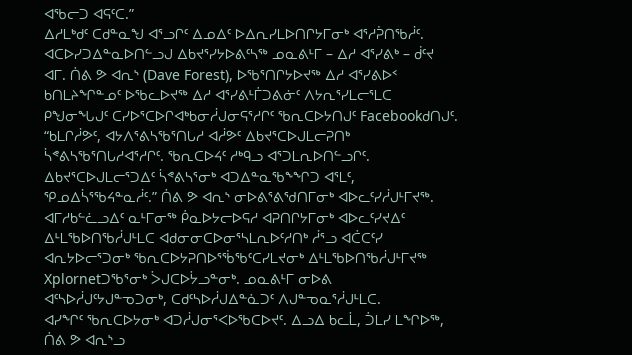ᐊᖃᓕᑐ ᐊᕋᑦᑕ.”
ᐃᓱᒪᒃᑯᑦ ᑕᑯᓐᓇᖑ ᐊᕐᓗᒋᑦ ᐃᓄᐃᑦ ᐅᐃᕆᓯᒪᐅᑎᒋᔭᒥᓂᒃ ᐊᕐᓱᕉᑎᖃᓲᑦ. ᐊᑕᐅᓯᑐᐃᓐᓇᐅᑎᓪᓗᒍ ᐃᑲᔪᕐᓯᔭᐅᕕᑦᓴᖅ ᓄᓇᕕᒻᒥ – ᐃᓱ ᐊᕐᓯᕕᒃ – ᑰᑦᔪ ᐊᒥ. ᑏᕕ ᕗ ᐊᕆᔅ (Dave Forest), ᐅᖃᕐᑎᒋᔭᐅᔪᖅ ᐃᓱ ᐊᕐᓯᕕᐅᑉ ᑲᑎᒪᔨᖏᓐᓄᑦ ᐅᖃᓚᐅᔪᖅ ᐃᓱ ᐊᕐᓯᕕᒻᒦᑐᕕᓃᑦ ᐱᔭᕆᕐᓯᒪᓕᕐᒪᑕ ᑭᖑᓂᖓᒍᑦ ᑕᓯᐅᕐᑕᐅᒋᐊᒃᑲᓂᓲᒍᓂᕋᕐᓱᒋᑦ ᖃᕆᑕᐅᔭᑎᒍᑦ Facebookᑯᑎᒍᑦ.
“ᑲᒪᒋᓲᕗᑦ, ᐊᔭᐱᕐᕕᓴᖃᕐᑎᒐᓱ ᐊᓲᕗᑦ ᐃᑲᔪᕐᑕᐅᒍᒪᓕᕈᑎᒃ ᓵᕝᕕᓴᖃᕐᑎᒐᓱᐊᕐᓱᒋᑦ. ᖃᕆᑕᐅᔦᑦ ᓱᒃᑫᓗ ᐊᕐᑐᒪᕆᐅᑎᓪᓗᒋᑦ. ᐃᑲᔪᕐᑕᐅᒍᒪᓕᕐᑐᐃᑦ ᓵᕝᕕᓴᕐᓂᒃ ᐊᑐᐃᓐᓇᖃᖕᖏᑐ ᐊᕐᒪᑦ, ᕿᓄᐃᓵᕐᖃᔦᓐᓇᓲᑦ.” ᑏᕕ ᕗ ᐊᕆᔅ ᓂᐅᕕᕐᕕᖁᑎᒥᓂᒃ ᐊᐅᓚᑦᓯᓲᒍᒻᒥᔪᖅ. ᐊᒥᓱᑲᓪᓛᓗᐃᑦ ᓇᒻᒥᓂᖅ ᑮᓇᐅᔭᓕᐅᕋᓱ ᐊᕈᑎᒋᔭᒥᓂᒃ ᐊᐅᓚᑦᓯᔪᐃᑦ ᐃᒻᒪᖃᐅᑎᖃᓲᒍᒻᒪᑕ ᐊᑯᓂᓂᑕᐅᓂᕐᓴᒪᕆᐅᑦᓱᑎᒃ ᓲᕐᓗ ᐊᑖᑕᑦᓯ ᐊᕆᔭᐅᓕᕐᑐᓂᒃ ᖃᕆᑕᐅᔭᕈᑎᐅᕐᖄᖃᑦᑕᓯᒪᔪᓂᒃ ᐃᒻᒪᖃᐅᑎᖃᓲᒍᒻᒥᔪᖅ Xplornetᑐᖃᕐᓂᒃ ᐴᒍᑕᐅᔮᓗᓐᓂᒃ. ᓄᓇᕕᒻᒥ ᓂᐅᕕ ᐊᑦᓴᐅᓲᒍᑦᔭᒍᓐᓀᑐᓂᒃ, ᑕᑯᑦᓴᐅᓲᒍᐃᓐᓈᑐᑦ ᐱᒍᓐᓀᓇᕐᓲᒍᒻᒪᑕ.
ᐊᓯᖏᑦ ᖃᕆᑕᐅᔭᓂᒃ ᐊᑐᓲᒍᓂᕐᐸᐅᖃᑕᐅᔪᑦ. ᐃᓗᐃ ᑲᓚᒫ, ᑑᒪᓯ ᒪᖏᐅᖅ, ᑏᕕ ᕗ ᐊᕆᔅᓗ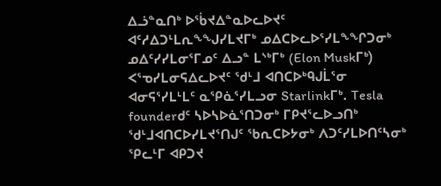ᐃᓘᓐᓇᑎᒃ ᐅᖄᔪᐃᓐᓇᐅᓚᐅᔪᑦ ᐊᑦᓱᐃᑐᒻᒪᕆᖕᖑᓯᒪᔪᒥᒃ ᓄᐃᑕᐅᓚᐅᕐᓯᒪᖕᖏᑐᓂᒃ ᓄᐃᑦᓯᓯᒪᓂᕐᒥᓄᑦ ᐃᓗᓐ ᒪᔅᒃᒥᒃ (Elon Muskᒥᒃ) ᐸᕐᓀᓯᒪᓂᕋᐃᓚᐅᔪᑦ ᖁᒻᒧ ᐊᑎᑕᐅᒃᑫᒍᒫᕐᓂ ᐊᓂᕋᕐᓯᒪᒻᒪᑦ ᓇᕿᓈᕐᓯᒪᓗᓂ Starlinkᒥᒃ. Tesla founderᑯᑦ ᓴᐅᓴᐅᓈᕐᑎᑐᓂᒃ ᒥᑭᔪᕐᓚᐅᓗᑎᒃ ᖁᒻᒧᐊᑎᑕᐅᓯᒪᔪᕐᑎᒍᑦ ᖃᕆᑕᐅᔭᓂᒃ ᐱᑐᑦᓯᒪᐅᑎᑦᓴᓂᒃ ᕿᓚᒻᒥ ᐊᑭᑐᔪ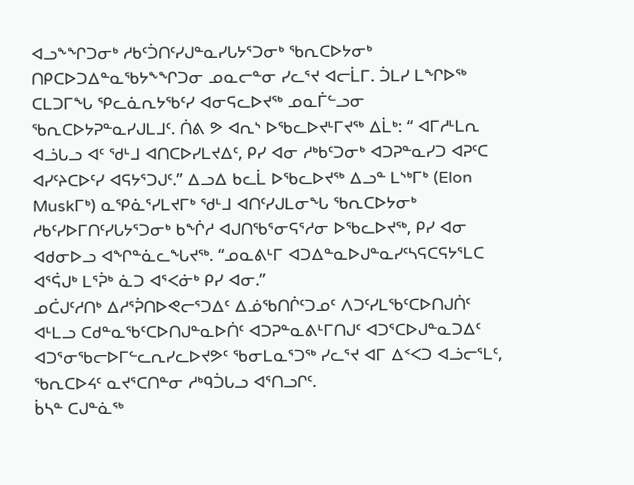ᐊᓗᖕᖏᑐᓂᒃ ᓱᑲᑦᑑᑎᑦᓯᒍᓐᓇᓯᒐᔭᕐᑐᓂᒃ ᖃᕆᑕᐅᔭᓂᒃ ᑎᑭᑕᐅᑐᐃᓐᓇᖃᔭᖕᖏᑐᓂ ᓄᓇᓕᓐᓂ ᓯᓚᕐᔪ ᐊᓕᒫᒥ. ᑑᒪᓯ ᒪᖏᐅᖅ ᑕᒪᑐᒥᖓ ᕿᓚᓈᕆᔭᖃᑦᓯ ᐊᓂᕋᓚᐅᔪᖅ ᓄᓇᒦᓪᓗᓂ ᖃᕆᑕᐅᔭᕈᓐᓇᓯᒍᒪᒧᑦ. ᑏᕕ ᕗ ᐊᕆᔅ ᐅᖃᓚᐅᔪᒻᒥᔪᖅ ᐃᒫᒃ: “ ᐊᒥᓱᒻᒪᕆ ᐊᓘᒐᓗ ᐊᑦ ᖁᒻᒧ ᐊᑎᑕᐅᓯᒪᔪᐃᑦ, ᑭᓯ ᐊᓂ ᓱᒃᑲᑦᑐᓂᒃ ᐊᑐᕈᓐᓇᓯᑐ ᐊᕈᑦᑕ ᐊᓯᑦᔨᑕᐅᑦᓯ ᐊᕋᔭᕐᑐᒍᑦ.” ᐃᓗᐃ ᑲᓚᒫ ᐅᖃᓚᐅᔪᖅ ᐃᓗᓐ ᒪᔅᒃᒥᒃ (Elon Muskᒥᒃ) ᓇᕿᓈᕐᓯᒪᔪᒥᒃ ᖁᒻᒧ ᐊᑎᑦᓯᒍᒪᓂᖓ ᖃᕆᑕᐅᔭᓂᒃ ᓱᑲᑦᓯᐅᒥᑎᑦᓯᒐᔭᕐᑐᓂᒃ ᑲᖐᓱ ᐊᒍᑎᖃᕐᓂᕋᕐᓱᓂ ᐅᖃᓚᐅᔪᖅ, ᑭᓯ ᐊᓂ ᐊᑯᓂᐅᓗ ᐊᖏᓐᓈᓚᖓᔪᖅ. “ᓄᓇᕕᒻᒥ ᐊᑐᐃᓐᓇᐅᒍᓐᓇᓯᑦᓴᕋᑕᕋᔭᕐᒪᑕ ᐊᕐᕌᒍᒃ ᒪᕐᕉᒃ ᓈᑐ ᐊᕐᐸᓃᒃ ᑭᓯ ᐊᓂ.”
ᓄᑖᒍᑦᓱᑎᒃ ᐃᓱᕐᕉᑎᐅᕙᓕᕐᑐᐃᑦ ᐃᓅᖃᑎᒌᑦᑐᓄᑦ ᐱᑐᑦᓯᒪᖃᑦᑕᐅᑎᒍᑏᑦ ᐊᒻᒪᓗ ᑕᑯᓐᓇᖃᑦᑕᐅᑎᒍᓐᓇᐅᑏᑦ ᐊᑐᕈᓐᓇᕕᒻᒥᑎᒍᑦ ᐊᑐᕐᑕᐅᒍᓐᓇᑐᐃᑦ ᐊᑐᕐᓂᖃᓕᐅᒥᓪᓚᕆᓯᓚᐅᔪᕗᑦ ᖃᓂᒪᓇᕐᑐᖅ ᓯᓚᕐᔪ ᐊᒥ ᐃᑉᐸᑐ ᐊᓘᓕᕐᒪᑦ, ᖃᕆᑕᐅᔦᑦ ᓇᔪᕐᑕᑎᓐᓂ ᓱᒃᑫᑑᒐᓗ ᐊᕐᑎᓗᒋᑦ.
ᑳᓴᓐ ᑕᒍᓐᓈᖅ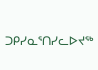ᑐᑭᓯᓇᕐᑎᓯᓚᐅᔪᖅ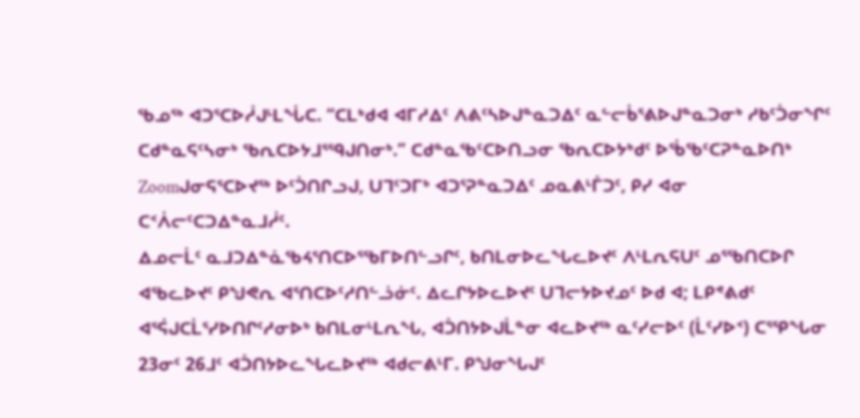ᖃᓄᖅ ᐊᑐᕐᑕᐅᓲᒍᒻᒪᖔᑕ. “ᑕᒪᒃᑯᐊ ᐊᒥᓱᐃᑦ ᐱᕕᑦᓴᐅᒍᓐᓇᑐᐃᑦ ᓇᓪᓕᑳᕐᕕᐅᒍᓐᓇᑐᓂᒃ ᓱᑲᑦᑑᓂᖏᑦ ᑕᑯᓐᓇᕋᑦᓴᓂᒃ ᖃᕆᑕᐅᔭᒧᕐᙯᒍᑎᓂᒃ.” ᑕᑯᓐᓇᖃᑦᑕᐅᑎᓗᓂ ᖃᕆᑕᐅᔭᒃᑯᑦ ᐅᖄᖃᑦᑕᕈᓐᓇᐅᑎᒃ Zoomᒍᓂᕋᕐᑕᐅᔪᖅ ᐅᑦᑑᑎᒋᓗᒍ, ᑌᒣᑦᑐᒥᒃ ᐊᑐᕐᕈᓐᓇᑐᐃᑦ ᓄᓇᕕᒻᒦᑐᑦ, ᑭᓯ ᐊᓂ ᑕᑉᐲᓕᑦᑕᑐᐃᓐᓇᒧᓲᑦ.
ᐃᓄᓕᒫᑦ ᓇᒧᑐᐃᓐᓈᖃᔦᕐᑎᑕᐅᕐᖃᒥᐅᑎᓪᓗᒋᑦ, ᑲᑎᒪᓂᐅᓚᖓᓚᐅᔪᑦ ᐱᒻᒪᕆᕋᑌᑦ ᓄᕐᖃᑎᑕᐅᒋ ᐊᖃᓚᐅᔪᑦ ᑭᖑᕙᕆ ᐊᕐᑎᑕᐅᑦᓱᑎᓪᓘᓃᑦ. ᐃᓚᒋᔭᐅᓚᐅᔪᑦ ᑌᒣᓕᔭᐅᔪᓄᑦ ᐅᑯ ᐊ; ᒪᑭᕝᕕᑯᑦ ᐊᕐᕌᒍᑕᒫᕐᓯᐅᑎᒋᑦᓱᓂᐅᒃ ᑲᑎᒪᓂᒻᒪᕆᖓ, ᐊᑑᑎᔭᐅᒍᒫᓐᓂ ᐊᓚᐅᔪᖅ ᓇᑦᓯᓕᐅᑦ (ᒫᑦᓯᐅᑉ) ᑕᕐᕿᖓᓂ 23ᓂᑦ 26ᒧᑦ ᐊᑑᑎᔭᐅᓚᖓᓚᐅᔪᖅ ᐊᑯᓕᕕᒻᒥ. ᑭᖑᓂᖓᒍᑦ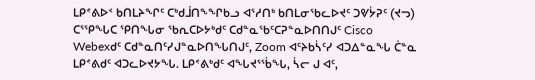ᒪᑭᕝᕕᐅᑉ ᑲᑎᒪᔨᖏᑦ ᑕᒃᑯᒨᑎᖕᖏᑲᓗ ᐊᕐᓱᑎᒃ ᑲᑎᒪᓂᖃᓚᐅᔪᑦ ᑐᕓᔮᕈᑦ (ᔪᓓ) ᑕᕐᕿᖓᑕ ᕿᑎᖓᓂ ᖃᕆᑕᐅᔭᒃᑯᑦ ᑕᑯᓐᓇᖃᑦᑕᕈᓐᓇᐅᑎᑎᒍᑦ Cisco Webexᑯᑦ ᑕᑯᓐᓇᑎᑦᓯᒍᓐᓇᐅᑎᖓᑎᒍᑦ, Zoom ᐊᑦᔨᑲᓵᑦᓯ ᐊᑐᐃᓐᓇᖓ ᑖᓐᓇ ᒪᑭᕝᕕᑯᑦ ᐊᑐᓚᐅᔪᔭᖓ. ᒪᑭᕝᕕᒃᑯᑦ ᐊᖓᔪᕐᖄᖓ, ᓵᓕ ᒍ ᐊᑦ,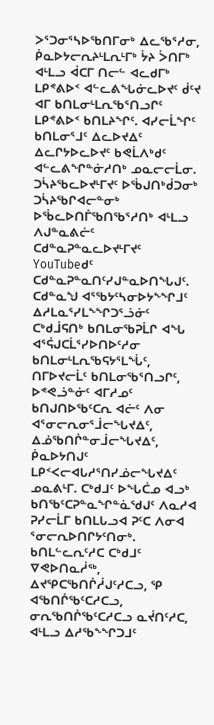ᐳᕐᑐᓂᕐᓴᐅᖃᑎᒥᓂᒃ ᐃᓚᖃᕐᓱᓂ, ᑮᓇᐅᔭᓕᕆᔨᒻᒪᕆᒻᒥᒃ ᔮᔨ ᐴᑎᒥᒃ ᐊᒻᒪᓗ ᐋᑕᒥ ᑎᓕᓪ ᐊᓚᑯᒥᒃ ᒪᑭᕝᕕᐅᑉ ᐊᓪᓚᕕᖓᓃᓚᐅᔪᑦ ᑰᑦᔪ ᐊᒥ ᑲᑎᒪᓂᒻᒪᕆᖃᕐᑎᓗᒋᑦ ᒪᑭᕝᕕᐅᑉ ᑲᑎᒪᔨᖏᑦ. ᐊᓯᓕᒫᖏᑦ ᑲᑎᒪᓂᕐᒧᑦ ᐃᓚᐅᔪᐃᑦ ᐃᓚᒋᔭᐅᓚᐅᔪᑦ ᑲᕙᒫᐱᒃᑯᑦ ᐊᓪᓚᕕᖏᓐᓃᓱᑎᒃ ᓄᓇᓕᓕᒫᓂ. ᑐᓵᔨᖃᓚᐅᔪᒻᒥᔪᑦ ᐅᖄᒍᑎᒃᑰᑐᓂᒃ ᑐᓵᔨᖃᒋᐊᓕᓐᓂᒃ ᐅᖄᓚᐅᑎᒦᖃᑎᖃᕐᓱᑎᒃ ᐊᒻᒪᓗ ᐱᒍᓐᓇᕕᓖᑦ ᑕᑯᓐᓇᕈᓐᓇᓚᐅᔪᒻᒥᔪᑦ YouTubeᑯᑦ ᑕᑯᓐᓇᕈᓐᓇᑎᑦᓯᒍᓐᓇᐅᑎᖓᒍᑦ.
ᑕᑯᓐᓇᖑ ᐊᕐᖃᔭᑦᓴᓂᐅᔭᖕᖏᒧᑦ ᐃᓱᒪᓇᕐᓯᒪᖕᖏᑐᕐᓘᓃᑦ ᑕᒃᑯᒨᕋᑎᒃ ᑲᑎᒪᓂᖃᕈᒫᒋ ᐊᖓ ᐊᕐᕌᒍᑕᒫᕐᓯᐅᑎᐅᑦᓱᓂ ᑲᑎᒪᓂᒻᒪᕆᖃᕋᔭᕐᒪᖔᑦ, ᑎᒥᐅᔪᓕᒫᑦ ᑲᑎᒪᓂᖃᕐᑎᓗᒋᑦ, ᐅᕝᕙᓘᓐᓃᑦ ᐊᒥᓱᓄᑦ ᑲᑎᒍᑎᐅᖃᑦᑕᕆ ᐊᓖᑦ ᐱᓂ ᐊᕐᓂᓕᕆᓂᕐᒨᓕᖓᔪᐃᑦ, ᐃᓅᖃᑎᒌᓐᓂᒨᓕᖓᔪᐃᑦ, ᑮᓇᐅᔭᑎᒍᑦ ᒪᑭᑉᐸᓕᐊᒐᓱᕐᑎᓯᓅᓕᖓᔪᐃᑦ ᓄᓇᕕᒻᒥ. ᑕᒃᑯᒧᑦ ᐅᖓᑖᓄ ᐊᓗᒃ ᑲᑎᖃᑦᑕᕈᓐᓇᖏᓐᓈᖁᒍᑦ ᐱᓇᓱᐊ ᕈᓯᓕᒫᒥ ᑲᑎᒪᒐᓗᐊ ᕈᑦᑕ ᐱᓂᐊ ᕐᓂᓕᕆᐅᑎᒋᔭᑦᑎᓂᒃ. ᑲᑎᒪᓪᓚᕆᑦᓱᑕ ᑕᒃᑯᒧᑦ ᐁᕙᐅᑎᓇᓲᖅ, ᐃᔪᕿᑕᖃᑎᒌᓲᒍᑦᓱᑕᓗ, ᕿ ᐊᖃᑎᒌᖃᑦᑕᓱᑕᓗ, ᓂᕆᖃᑎᒌᖃᑦᑕᓱᑕᓗ ᓇᔫᑎᑦᓱᑕ, ᐊᒻᒪᓗ ᐃᓱᖃᖕᖏᑐᒧᑦ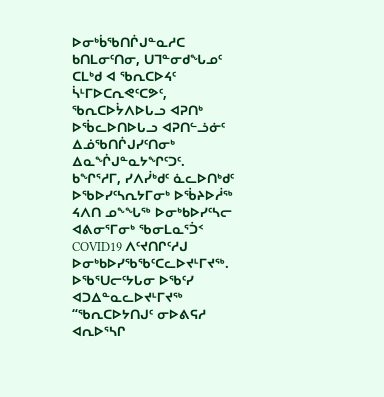ᐅᓂᒃᑳᖃᑎᒌᒍᓐᓇᓱᑕ ᑲᑎᒪᓂᑦᑎᓂ, ᑌᒣᓐᓂᑯᖓᓄᑦ ᑕᒪᒃᑯ ᐊ ᖃᕆᑕᐅᔦᑦ ᓵᒻᒥᐅᑕᕆᕙᑦᑕᕗᑦ, ᖃᕆᑕᐅᔮᐱᐅᒐᓗ ᐊᕈᑎᒃ ᐅᖄᓚᐅᑎᐅᒐᓗ ᐊᕈᑎᓪᓘᓃᑦ ᐃᓅᖃᑎᒌᒍᓯᑦᑎᓂᒃ ᐃᓇᖐᒍᓐᓇᔭᖏᑦᑐᑦ.
ᑲᖏᕐᓱᒥ, ᓯᐱᓰᒃᑯᑦ ᓈᓚᐅᑎᒃᑯᑦ ᐅᖃᐅᓯᑦᓴᕆᔭᒥᓂᒃ ᐅᖄᔨᐅᓲᖅ ᔦᐱᑎ ᓄᖕᖓᖅ ᐅᓂᒃᑲᐅᓯᑦᓴᓕ ᐊᕕᓂᕐᒥᓂᒃ ᖃᓂᒪᓇᕐᑑᑉ COVID19 ᐱᑦᔪᑎᒋᑦᓱᒍ ᐅᓂᒃᑲᐅᓯᖃᖃᑦᑕᓚᐅᔪᒻᒥᔪᖅ. ᐅᖃᕐᑌᓕᑦᔭᒐᓂ ᐅᖃᑦᓯ ᐊᑐᐃᓐᓇᓚᐅᔪᒻᒥᔪᖅ “ᖃᕆᑕᐅᔭᑎᒍᑦ ᓂᐅᕕᕋᓱ ᐊᕆᐅᕐᓴᒋ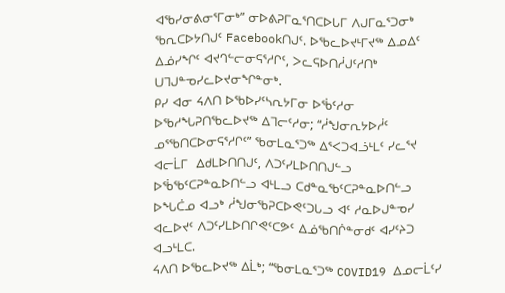ᐊᖃᓯᓂᕕᓂᕐᒥᓂᒃ” ᓂᐅᕕᕈᒥᓇᕐᑎᑕᐅᒐᒥ ᐱᒍᒥᓇᕐᑐᓂᒃ ᖃᕆᑕᐅᔭᑎᒍᑦ Facebookᑎᒍᑦ. ᐅᖃᓚᐅᔪᒻᒥᔪᖅ ᐃᓄᐃᑦ ᐃᓅᓯᖏᑦ ᐊᔪᒉᓪᓕᓂᕋᕐᓱᒋᑦ, ᐳᓚᕋᐅᑎᓲᒍᑦᓱᑎᒃ ᑌᒣᒍᓐᓀᓯᓚᐅᔪᓂᖏᓐᓂᒃ.
ᑭᓯ ᐊᓂ ᔦᐱᑎ ᐅᖃᐅᓯᑦᓴᕆᔭᒥᓂ ᐅᖄᑦᓱᓂ ᐅᖃᓱᖓᕈᑎᖃᓚᐅᔪᖅ ᐃᒣᓕᑦᓱᓂ; “ᓲᖑᓂᕆᔭᐅᓲᑦ ᓄᕐᖃᑎᑕᐅᓂᕋᕐᓱᒋᑦ” ᖃᓂᒪᓇᕐᑐᖅ ᐃᕐᐸᑐᐊᓘᒻᒪᑦ ᓯᓚᕐᔪ ᐊᓕᒫᒥ  ᐃᑯᒪᐅᑎᑎᒍᑦ, ᐱᑐᑦᓯᒪᐅᑎᑎᒍᓪᓗ ᐅᖄᖃᑦᑕᕈᓐᓇᐅᑎᓪᓗ ᐊᒻᒪᓗ ᑕᑯᓐᓇᖃᑦᑕᕈᓐᓇᐅᑎᓪᓗ ᐅᖓᑖᓄ ᐊᓗᒃ ᓲᖑᓂᖃᕈᑕᐅᕙᑦᑐᒐᓗ ᐊᑦ ᓱᓇᐅᒍᓐᓀᓯ ᐊᓚᐅᔪᑦ ᐱᑐᑦᓯᒪᐅᑎᒋᕙᑦᑕᕗᑦ ᐃᓅᖃᑎᒌᓐᓂᑯᑦ ᐊᓯᑦᔨᑐ ᐊᓗᒻᒪᑕ.
ᔦᐱᑎ ᐅᖃᓚᐅᔪᖅ ᐃᒫᒃ; “ᖃᓂᒪᓇᕐᑐᖅ COVID19 ᐃᓄᓕᒫᑦᓯ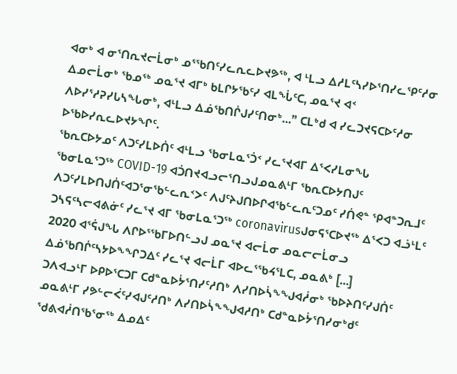ᐊᓂᒃ ᐊ ᓂᕐᑎᕆᔪᓕᒫᓂᒃ ᓄᕐᖃᑎᑦᓯᓚᕆᓚᐅᔪᕗᖅ, ᐊ ᒻᒪᓗ ᐃᓱᒪᑦᓴᓯᐅᕐᑎᓯᓚᕿᑦᓱᓂ ᐃᓄᓕᒫᓂᒃ ᖃᓄᖅ ᓄᓇᕐᔪ ᐊᒥᒃ ᑲᒪᒋᔭᖃᑦᓯ ᐊᒪᖔᑦᑕ, ᓄᓇᕐᔪ ᐊᑉ ᐱᐅᓯᕐᓱᕈᓯᒐᓴᖓᓂᒃ, ᐊᒻᒪᓗ ᐃᓅᖃᑎᒌᒍᓯᑦᑎᓂᒃ…” ᑕᒪᒃᑯ ᐊ ᓯᓚᑐᔪᕋᑕᐅᑦᓱᓂ ᐅᖃᐅᓯᕆᓚᐅᔪᔭᖏᑦ.
ᖃᕆᑕᐅᔭᓄᑦ ᐱᑐᑦᓯᒪᐅᑏᑦ ᐊᒻᒪᓗ ᖃᓂᒪᓇᕐᑑᑉ ᓯᓚᕐᔪᐊᒥ ᐃᕐᐸᓯᒪᓂᖓ
ᖃᓂᒪᓇᕐᑐᖅ COVID-19 ᐊᑑᑎᔪᐊᓗᓕᕐᑎᓗᒍᓄᓇᕕᒻᒥ ᖃᕆᑕᐅᔭᑎᒍᑦ ᐱᑐᑦᓯᒪᐅᑎᒍᑏᑦᐊᑐᕐᓂᖃᓪᓚᕆᑉᐳᑦ ᐱᒍᑦᔨᒍᑎᐅᒋᐊᖃᓪᓚᕆᑦᑐᓄᑦ ᓯᑏᕙᓐ ᕿᐊᓐᑐᕆᒧᑦ ᑐᓴᕋᑦᓴᓕᐊᕕᓃᑦ ᓯᓚᕐᔪ ᐊᒥ ᖃᓂᒪᓇᕐᑐᖅ coronavirusᒍᓂᕋᕐᑕᐅᔪᖅ ᐃᕐᐸᑐ ᐊᓘᒻᒪᑦ 2020 ᐊᕐᕌᒍᖓ ᐱᒋᐅᕐᖃᒥᐅᑎᓪᓗᒍ ᓄᓇᕐᔪ ᐊᓕᒫᓂ ᓄᓇᓕᓕᒫᓂᓗ ᐃᓅᖃᑎᒌᑦᓴᔭᐅᖕᖏᑐᐃᑦ ᓯᓚᕐᔪ ᐊᓕᒫᒥ ᐊᐅᓚᕐᖃᔦᕐᒪᑕ, ᓄᓇᕕᒃ […]
ᑐᐱᐊᓗᒻᒥ ᐅᑭᐅᕐᑕᑐᒥ ᑕᑯᓐᓇᐅᔮᕐᑎᓯᑦᓱᑎᒃ ᐱᓯᑎᐅᓵᖕᖑᐊᓲᓂᒃ ᖃᐅᔨᑎᑦᓯᒍᑏᑦ
ᓄᓇᕕᒻᒥ ᓯᕗᓪᓕᐹᑦᓯᐊᒍᑦᓱᑎᒃ ᐱᓯᑎᐅᓵᖕᖑᐊᓱᑎᒃ ᑕᑯᓐᓇᐅᔮᕐᑎᓯᓂᒃᑯᑦ ᖁᕕᐊᓲᑎᖃᕐᓂᖅ ᐃᓄᐃᑦ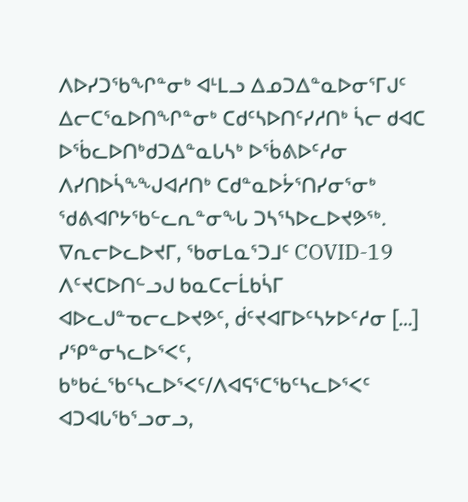ᐱᐅᓯᑐᖃᖏᓐᓂᒃ ᐊᒻᒪᓗ ᐃᓄᑐᐃᓐᓇᐅᓂᕐᒥᒍᑦ ᐃᓕᑕᕐᓇᐅᑎᖏᓐᓂᒃ ᑕᑯᑦᓴᐅᑎᑦᓯᓱᑎᒃ ᓵᓕ ᑯᐊᑕ ᐅᖄᓚᐅᑎᒃᑯᑐᐃᓐᓇᒐᓴᒃ ᐅᖄᕕᐅᑦᓱᓂ ᐱᓯᑎᐅᓵᖕᖑᐊᓱᑎᒃ ᑕᑯᓐᓇᐅᔮᕐᑎᓯᓂᕐᓂᒃ ᖁᕕᐊᒋᔭᖃᓪᓚᕆᓐᓂᖓ ᑐᓴᕐᓴᐅᓚᐅᔪᕗᖅ. ᐁᕆᓕᐅᓚᐅᔪᒥ, ᖃᓂᒪᓇᕐᑐᒧᑦ COVID-19 ᐱᑦᔪᑕᐅᑎᓪᓗᒍ ᑲᓇᑕᓕᒫᑲᓵᒥ ᐊᐅᓚᒍᓐᓀᓕᓚᐅᔪᕗᑦ, ᑰᑦᔪᐊᒥᐅᑦᓴᔭᐅᑦᓱᓂ […]
ᓯᕿᓐᓂᓴᓚᐅᕐᐸᑦ, ᑲᒃᑲᓛᖃᑦᓴᓚᐅᕐᐸᑦ/ᐱᐊᕋᕐᑕᖃᑦᓴᓚᐅᕐᐸᑦ ᐊᑐᐊᒐᖃᕐᓗᓂᓗ,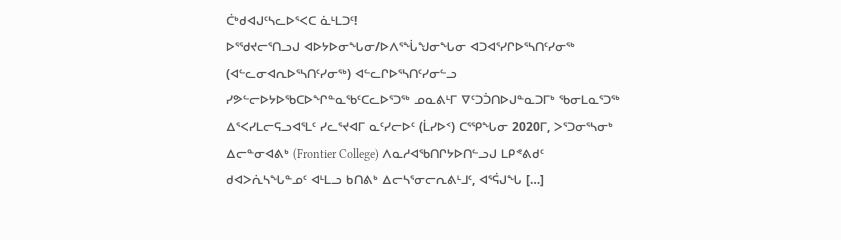ᑖᒃᑯᐊᒍᑦᓴᓚᐅᕐᐸᑕ ᓈᒻᒪᑐᑦ!
ᐅᕐᖁᔪᓕᕐᑎᓗᒍ ᐊᐅᔭᐅᓂᖓᓂ/ᐅᐱᕐᖔᖑᓂᖓᓂ ᐊᑐᐊᕐᓯᒋᐅᕐᓴᑎᑦᓯᓂᖅ (ᐊᓪᓚᓂᐊᕆᐅᕐᓴᑎᑦᓯᓂᖅ) ᐊᓪᓚᒋᐅᕐᓴᑎᑦᓯᓂᓪᓗ ᓯᕗᓪᓕᐅᔭᐅᖃᑕᐅᖏᓐᓇᖃᑦᑕᓚᐅᕐᑐᖅ ᓄᓇᕕᒻᒥ ᐁᑦᑐᑑᑎᐅᒍᓐᓇᑐᒥᒃ ᖃᓂᒪᓇᕐᑐᖅ ᐃᕐᐸᓯᒪᓕᕋᓗᐊᕐᒪᑦ ᓯᓚᕐᔪᐊᒥ ᓇᑦᓯᓕᐅᑦ (ᒫᓯᐅᑉ) ᑕᕐᕿᖓᓂ 2020ᒥ, ᐳᕐᑐᓂᕐᓴᓂᒃ ᐃᓕᓐᓂᐊᕕᒃ (Frontier College) ᐱᓇᓱᐊᖃᑎᒋᔭᐅᑎᓪᓗᒍ ᒪᑭᕝᕕᑯᑦ ᑯᐊᐳᕇᓴᖓᓐᓄᑦ ᐊᒻᒪᓗ ᑲᑎᕕᒃ ᐃᓕᓴᕐᓂᓕᕆᕕᒻᒧᑦ, ᐊᕐᕌᒍᖓ […]